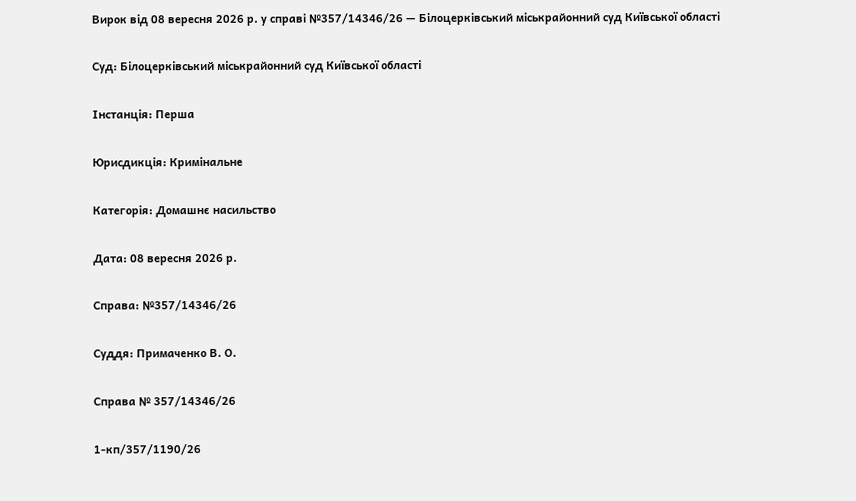Вирок від 08 вересня 2026 р. у справі №357/14346/26 — Білоцерківський міськрайонний суд Київської області

Суд: Білоцерківський міськрайонний суд Київської області

Інстанція: Перша

Юрисдикція: Кримінальне

Категорія: Домашнє насильство

Дата: 08 вересня 2026 р.

Справа: №357/14346/26

Суддя: Примаченко В. О.

Справа № 357/14346/26

1-кп/357/1190/26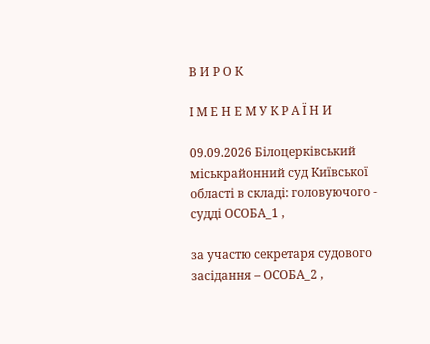В И Р О К

І М Е Н Е М У К Р А Ї Н И

09.09.2026 Білоцерківський міськрайонний суд Київської області в складі: головуючого - судді ОСОБА_1 ,

за участю секретаря судового засідання – ОСОБА_2 ,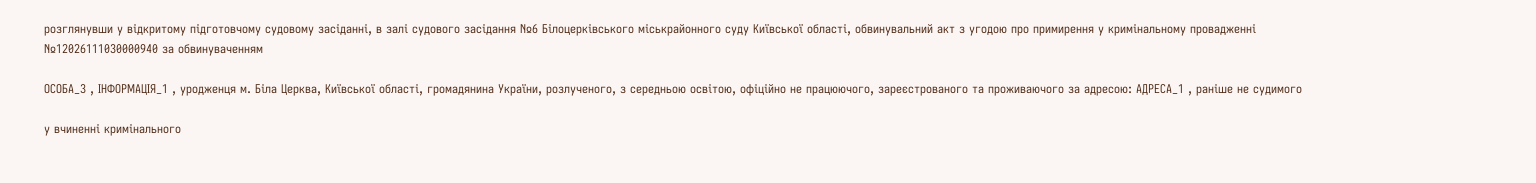розглянувши у відкритому підготовчому судовому засіданні, в залі судового засідання №6 Білоцерківського міськрайонного суду Київської області, обвинувальний акт з угодою про примирення у кримінальному провадженні №12026111030000940 за обвинуваченням

ОСОБА_3 , ІНФОРМАЦІЯ_1 , уродженця м. Біла Церква, Київської області, громадянина України, розлученого, з середньою освітою, офіційно не працюючого, зареєстрованого та проживаючого за адресою: АДРЕСА_1 , раніше не судимого

у вчиненні кримінального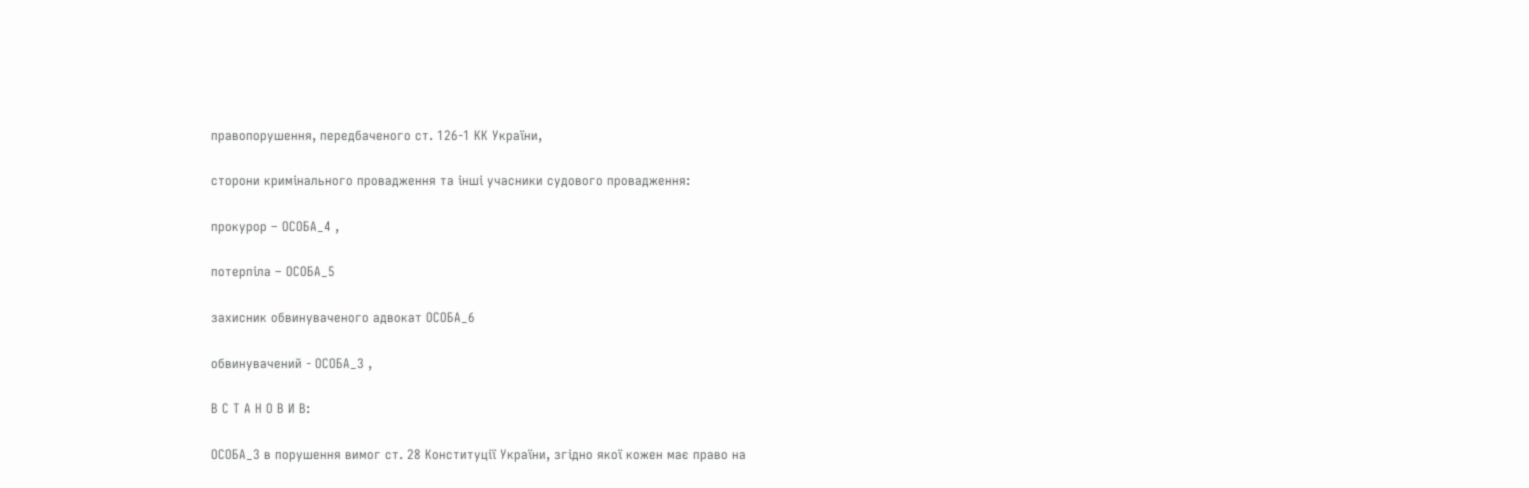правопорушення, передбаченого ст. 126-1 КК України,

сторони кримінального провадження та інші учасники судового провадження:

прокурор – ОСОБА_4 ,

потерпіла – ОСОБА_5

захисник обвинуваченого адвокат ОСОБА_6

обвинувачений - ОСОБА_3 ,

В С Т А Н О В И В:

ОСОБА_3 в порушення вимог ст. 28 Конституції України, згідно якої кожен має право на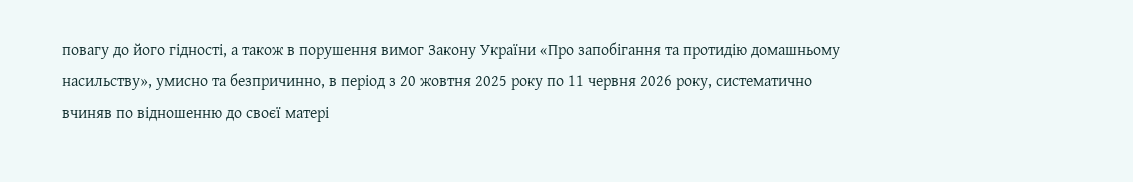повагу до його гідності, а також в порушення вимог Закону України «Про запобігання та протидію домашньому насильству», умисно та безпричинно, в період з 20 жовтня 2025 року по 11 червня 2026 року, систематично вчиняв по відношенню до своєї матері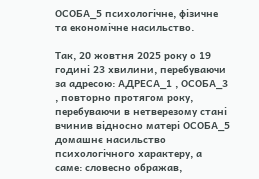ОСОБА_5 психологічне, фізичне та економічне насильство.

Так, 20 жовтня 2025 року о 19 годині 23 хвилини, перебуваючи за адресою: АДРЕСА_1 , ОСОБА_3 , повторно протягом року, перебуваючи в нетверезому стані вчинив відносно матері ОСОБА_5 домашнє насильство психологічного характеру, а саме: словесно ображав,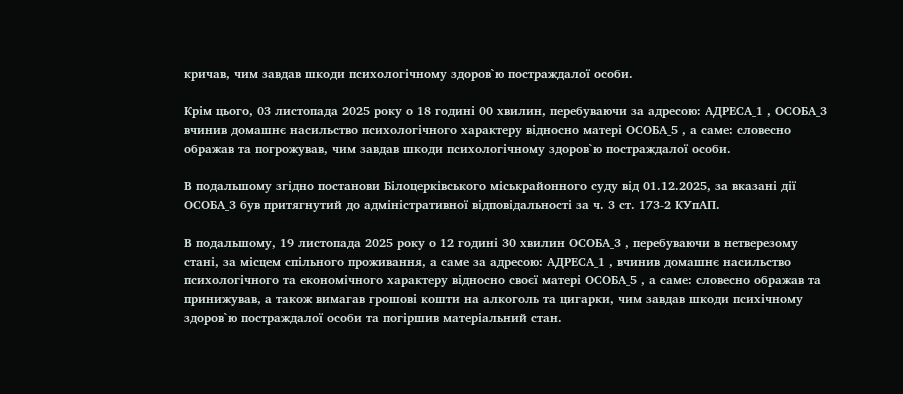кричав, чим завдав шкоди психологічному здоров`ю постраждалої особи.

Крім цього, 03 листопада 2025 року о 18 годині 00 хвилин, перебуваючи за адресою: АДРЕСА_1 , ОСОБА_3 вчинив домашнє насильство психологічного характеру відносно матері ОСОБА_5 , а саме: словесно ображав та погрожував, чим завдав шкоди психологічному здоров`ю постраждалої особи.

В подальшому згідно постанови Білоцерківського міськрайонного суду від 01.12.2025, за вказані дії ОСОБА_3 був притягнутий до адміністративної відповідальності за ч. 3 ст. 173-2 КУпАП.

В подальшому, 19 листопада 2025 року о 12 годині 30 хвилин ОСОБА_3 , перебуваючи в нетверезому стані, за місцем спільного проживання, а саме за адресою: АДРЕСА_1 , вчинив домашнє насильство психологічного та економічного характеру відносно своєї матері ОСОБА_5 , а саме: словесно ображав та принижував, а також вимагав грошові кошти на алкоголь та цигарки, чим завдав шкоди психічному здоров`ю постраждалої особи та погіршив матеріальний стан.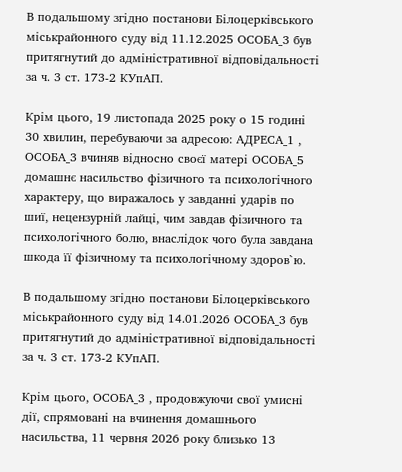В подальшому згідно постанови Білоцерківського міськрайонного суду від 11.12.2025 ОСОБА_3 був притягнутий до адміністративної відповідальності за ч. 3 ст. 173-2 КУпАП.

Крім цього, 19 листопада 2025 року о 15 годині 30 хвилин, перебуваючи за адресою: АДРЕСА_1 , ОСОБА_3 вчиняв відносно своєї матері ОСОБА_5 домашнє насильство фізичного та психологічного характеру, що виражалось у завданні ударів по шиї, нецензурній лайці, чим завдав фізичного та психологічного болю, внаслідок чого була завдана шкода її фізичному та психологічному здоров`ю.

В подальшому згідно постанови Білоцерківського міськрайонного суду від 14.01.2026 ОСОБА_3 був притягнутий до адміністративної відповідальності за ч. 3 ст. 173-2 КУпАП.

Крім цього, ОСОБА_3 , продовжуючи свої умисні дії, спрямовані на вчинення домашнього насильства, 11 червня 2026 року близько 13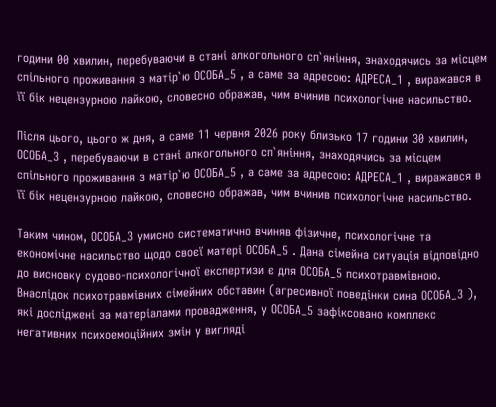години 00 хвилин, перебуваючи в стані алкогольного сп`яніння, знаходячись за місцем спільного проживання з матір`ю ОСОБА_5 , а саме за адресою: АДРЕСА_1 , виражався в її бік нецензурною лайкою, словесно ображав, чим вчинив психологічне насильство.

Після цього, цього ж дня, а саме 11 червня 2026 року близько 17 години 30 хвилин, ОСОБА_3 , перебуваючи в стані алкогольного сп`яніння, знаходячись за місцем спільного проживання з матір`ю ОСОБА_5 , а саме за адресою: АДРЕСА_1 , виражався в її бік нецензурною лайкою, словесно ображав, чим вчинив психологічне насильство.

Таким чином, ОСОБА_3 умисно систематично вчиняв фізичне, психологічне та економічне насильство щодо своєї матері ОСОБА_5 . Дана сімейна ситуація відповідно до висновку судово-психологічної експертизи є для ОСОБА_5 психотравмівною. Внаслідок психотравмівних сімейних обставин (агресивної поведінки сина ОСОБА_3 ), які досліджені за матеріалами провадження, у ОСОБА_5 зафіксовано комплекс негативних психоемоційних змін у вигляді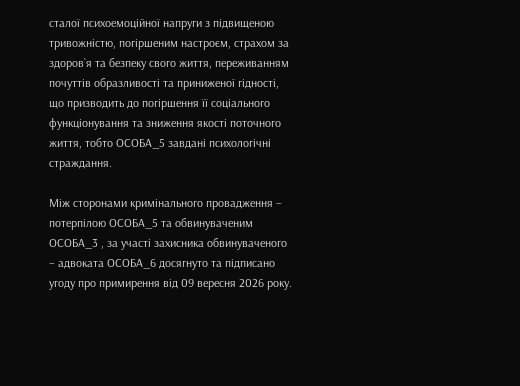сталої психоемоційної напруги з підвищеною тривожністю, погіршеним настроєм, страхом за здоров`я та безпеку свого життя, переживанням почуттів образливості та приниженої гідності, що призводить до погіршення її соціального функціонування та зниження якості поточного життя, тобто ОСОБА_5 завдані психологічні страждання.

Між сторонами кримінального провадження – потерпілою ОСОБА_5 та обвинуваченим ОСОБА_3 , за участі захисника обвинуваченого – адвоката ОСОБА_6 досягнуто та підписано угоду про примирення від 09 вересня 2026 року.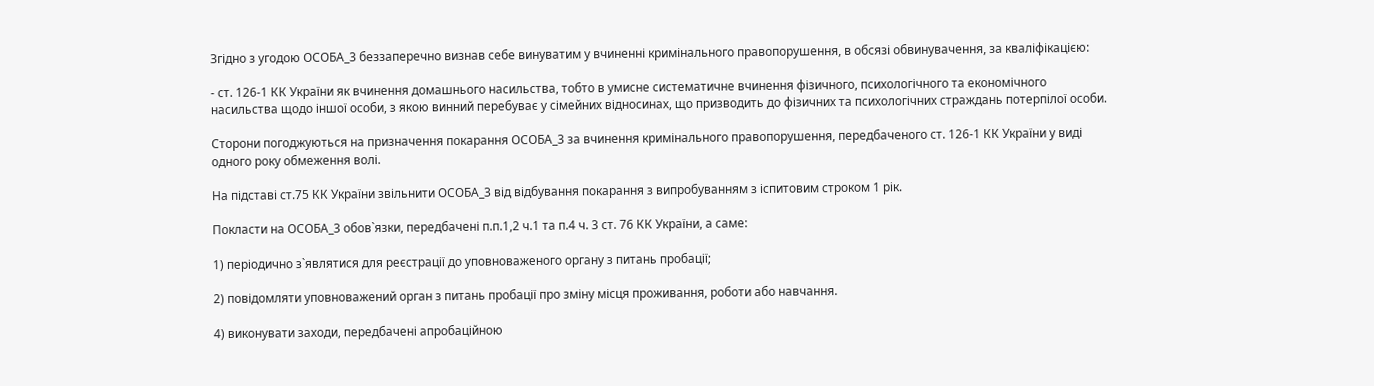Згідно з угодою ОСОБА_3 беззаперечно визнав себе винуватим у вчиненні кримінального правопорушення, в обсязі обвинувачення, за кваліфікацією:

- ст. 126-1 КК України як вчинення домашнього насильства, тобто в умисне систематичне вчинення фізичного, психологічного та економічного насильства щодо іншої особи, з якою винний перебуває у сімейних відносинах, що призводить до фізичних та психологічних страждань потерпілої особи.

Сторони погоджуються на призначення покарання ОСОБА_3 за вчинення кримінального правопорушення, передбаченого ст. 126-1 КК України у виді одного року обмеження волі.

На підставі ст.75 КК України звільнити ОСОБА_3 від відбування покарання з випробуванням з іспитовим строком 1 рік.

Покласти на ОСОБА_3 обов`язки, передбачені п.п.1,2 ч.1 та п.4 ч. 3 ст. 76 КК України, а саме:

1) періодично з`являтися для реєстрації до уповноваженого органу з питань пробації;

2) повідомляти уповноважений орган з питань пробації про зміну місця проживання, роботи або навчання.

4) виконувати заходи, передбачені апробаційною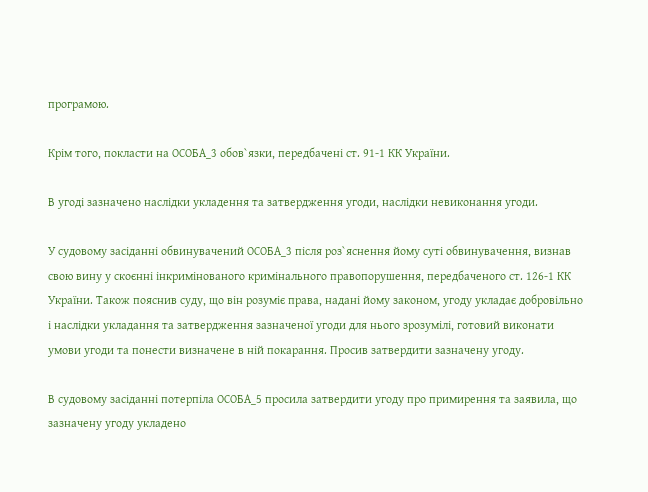програмою.

Крім того, покласти на ОСОБА_3 обов`язки, передбачені ст. 91-1 КК України.

В угоді зазначено наслідки укладення та затвердження угоди, наслідки невиконання угоди.

У судовому засіданні обвинувачений ОСОБА_3 після роз`яснення йому суті обвинувачення, визнав свою вину у скоєнні інкримінованого кримінального правопорушення, передбаченого ст. 126-1 КК України. Також пояснив суду, що він розуміє права, надані йому законом, угоду укладає добровільно і наслідки укладання та затвердження зазначеної угоди для нього зрозумілі, готовий виконати умови угоди та понести визначене в ній покарання. Просив затвердити зазначену угоду.

В судовому засіданні потерпіла ОСОБА_5 просила затвердити угоду про примирення та заявила, що зазначену угоду укладено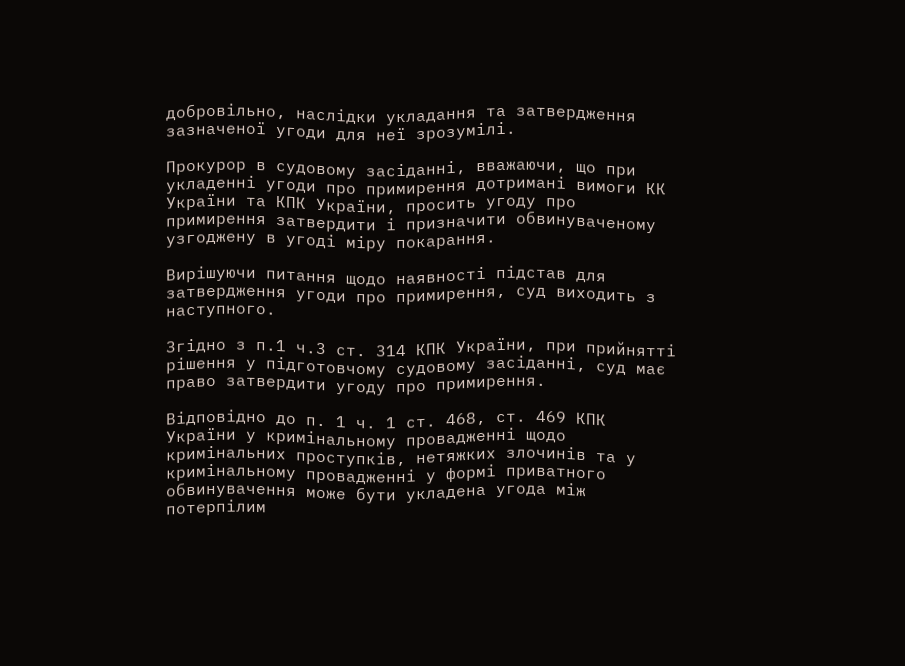добровільно, наслідки укладання та затвердження зазначеної угоди для неї зрозумілі.

Прокурор в судовому засіданні, вважаючи, що при укладенні угоди про примирення дотримані вимоги КК України та КПК України, просить угоду про примирення затвердити і призначити обвинуваченому узгоджену в угоді міру покарання.

Вирішуючи питання щодо наявності підстав для затвердження угоди про примирення, суд виходить з наступного.

Згідно з п.1 ч.3 ст. 314 КПК України, при прийнятті рішення у підготовчому судовому засіданні, суд має право затвердити угоду про примирення.

Відповідно до п. 1 ч. 1 ст. 468, ст. 469 КПК України у кримінальному провадженні щодо кримінальних проступків, нетяжких злочинів та у кримінальному провадженні у формі приватного обвинувачення може бути укладена угода між потерпілим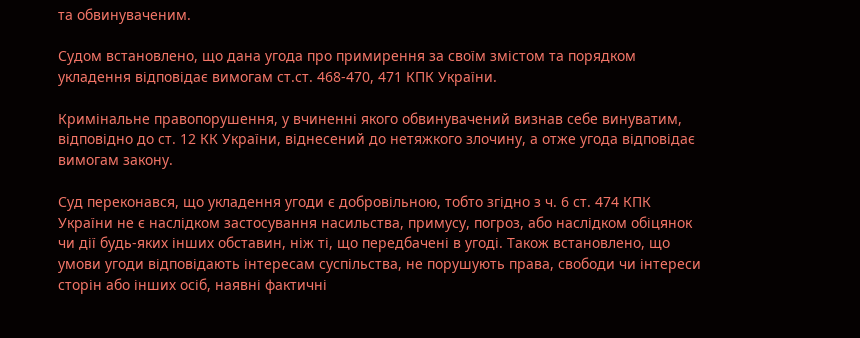та обвинуваченим.

Судом встановлено, що дана угода про примирення за своїм змістом та порядком укладення відповідає вимогам ст.ст. 468-470, 471 КПК України.

Кримінальне правопорушення, у вчиненні якого обвинувачений визнав себе винуватим, відповідно до ст. 12 КК України, віднесений до нетяжкого злочину, а отже угода відповідає вимогам закону.

Суд переконався, що укладення угоди є добровільною, тобто згідно з ч. 6 ст. 474 КПК України не є наслідком застосування насильства, примусу, погроз, або наслідком обіцянок чи дії будь-яких інших обставин, ніж ті, що передбачені в угоді. Також встановлено, що умови угоди відповідають інтересам суспільства, не порушують права, свободи чи інтереси сторін або інших осіб, наявні фактичні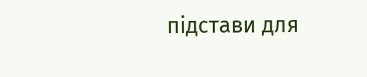підстави для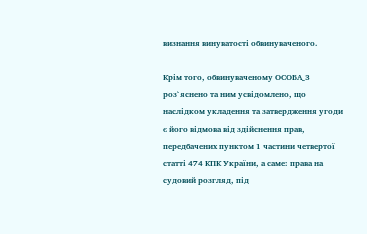визнання винуватості обвинуваченого.

Крім того, обвинуваченому ОСОБА_3 роз`яснено та ним усвідомлено, що наслідком укладення та затвердження угоди є його відмова від здійснення прав, передбачених пунктом 1 частини четвертої статті 474 КПК України, а саме: права на судовий розгляд, під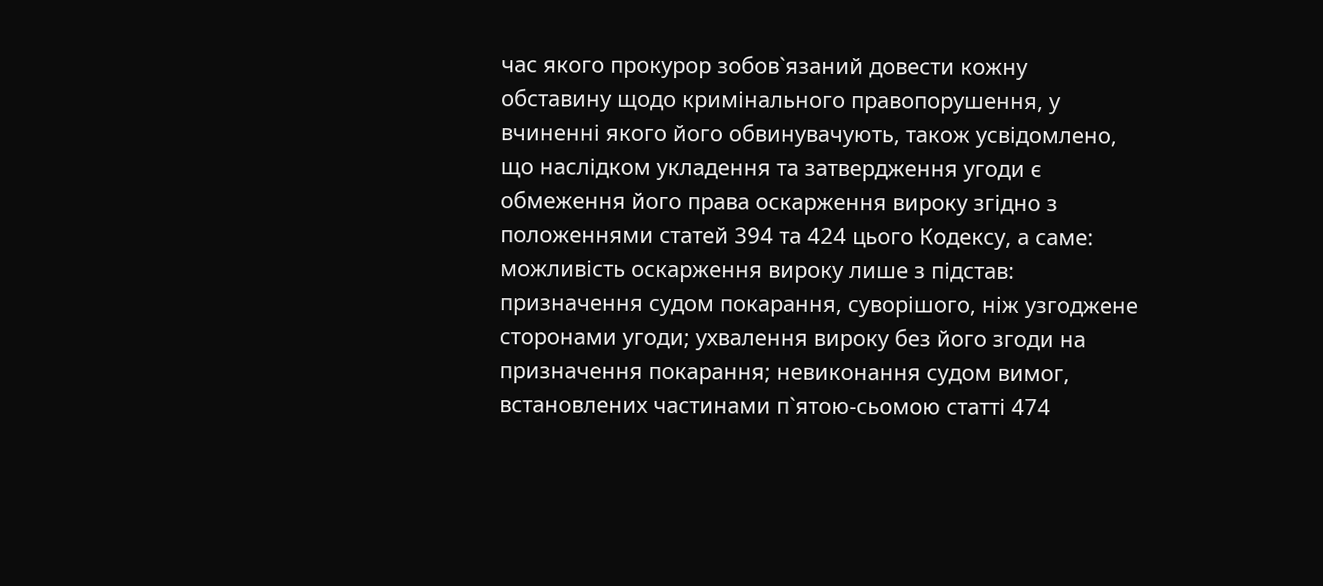час якого прокурор зобов`язаний довести кожну обставину щодо кримінального правопорушення, у вчиненні якого його обвинувачують, також усвідомлено, що наслідком укладення та затвердження угоди є обмеження його права оскарження вироку згідно з положеннями статей 394 та 424 цього Кодексу, а саме: можливість оскарження вироку лише з підстав: призначення судом покарання, суворішого, ніж узгоджене сторонами угоди; ухвалення вироку без його згоди на призначення покарання; невиконання судом вимог, встановлених частинами п`ятою-сьомою статті 474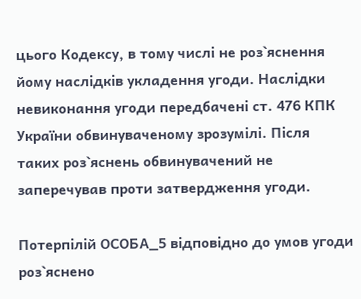цього Кодексу, в тому числі не роз`яснення йому наслідків укладення угоди. Наслідки невиконання угоди передбачені ст. 476 КПК України обвинуваченому зрозумілі. Після таких роз`яснень обвинувачений не заперечував проти затвердження угоди.

Потерпілій ОСОБА_5 відповідно до умов угоди роз`яснено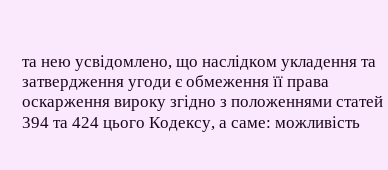та нею усвідомлено, що наслідком укладення та затвердження угоди є обмеження її права оскарження вироку згідно з положеннями статей 394 та 424 цього Кодексу, а саме: можливість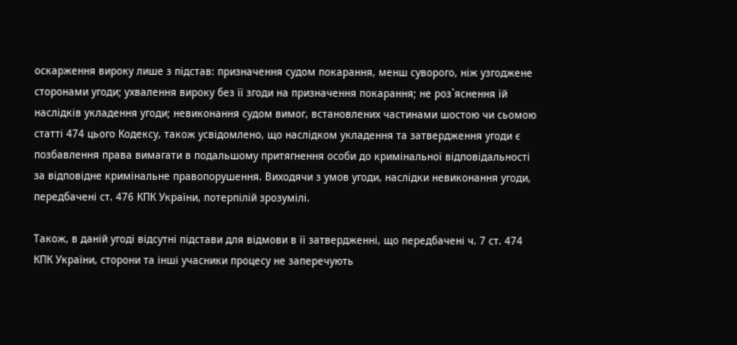оскарження вироку лише з підстав: призначення судом покарання, менш суворого, ніж узгоджене сторонами угоди; ухвалення вироку без її згоди на призначення покарання; не роз`яснення їй наслідків укладення угоди; невиконання судом вимог, встановлених частинами шостою чи сьомою статті 474 цього Кодексу, також усвідомлено, що наслідком укладення та затвердження угоди є позбавлення права вимагати в подальшому притягнення особи до кримінальної відповідальності за відповідне кримінальне правопорушення. Виходячи з умов угоди, наслідки невиконання угоди, передбачені ст. 476 КПК України, потерпілій зрозумілі.

Також, в даній угоді відсутні підстави для відмови в її затвердженні, що передбачені ч. 7 ст. 474 КПК України, сторони та інші учасники процесу не заперечують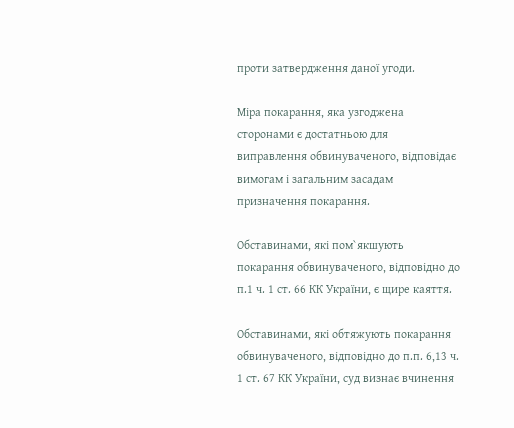проти затвердження даної угоди.

Міра покарання, яка узгоджена сторонами є достатньою для виправлення обвинуваченого, відповідає вимогам і загальним засадам призначення покарання.

Обставинами, які пом`якшують покарання обвинуваченого, відповідно до п.1 ч. 1 ст. 66 КК України, є щире каяття.

Обставинами, які обтяжують покарання обвинуваченого, відповідно до п.п. 6,13 ч. 1 ст. 67 КК України, суд визнає вчинення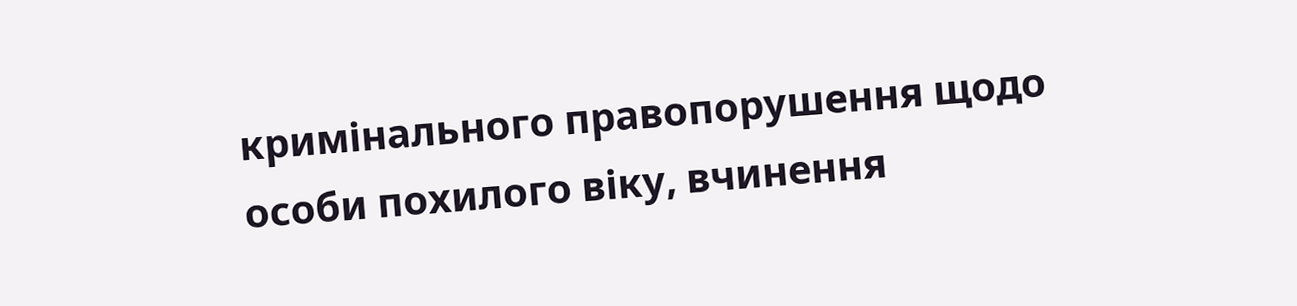кримінального правопорушення щодо особи похилого віку, вчинення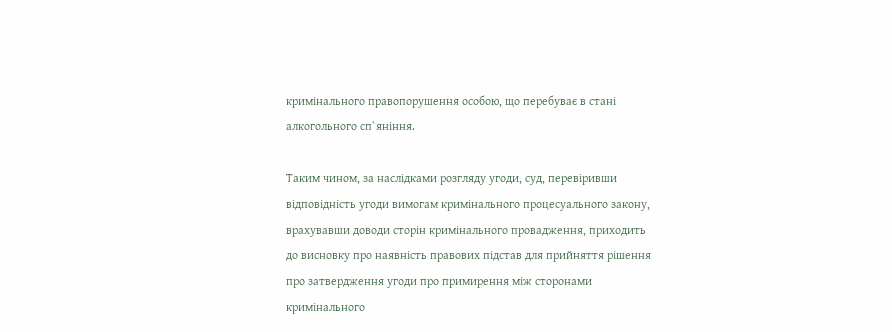кримінального правопорушення особою, що перебуває в стані алкогольного сп`яніння.

Таким чином, за наслідками розгляду угоди, суд, перевіривши відповідність угоди вимогам кримінального процесуального закону, врахувавши доводи сторін кримінального провадження, приходить до висновку про наявність правових підстав для прийняття рішення про затвердження угоди про примирення між сторонами кримінального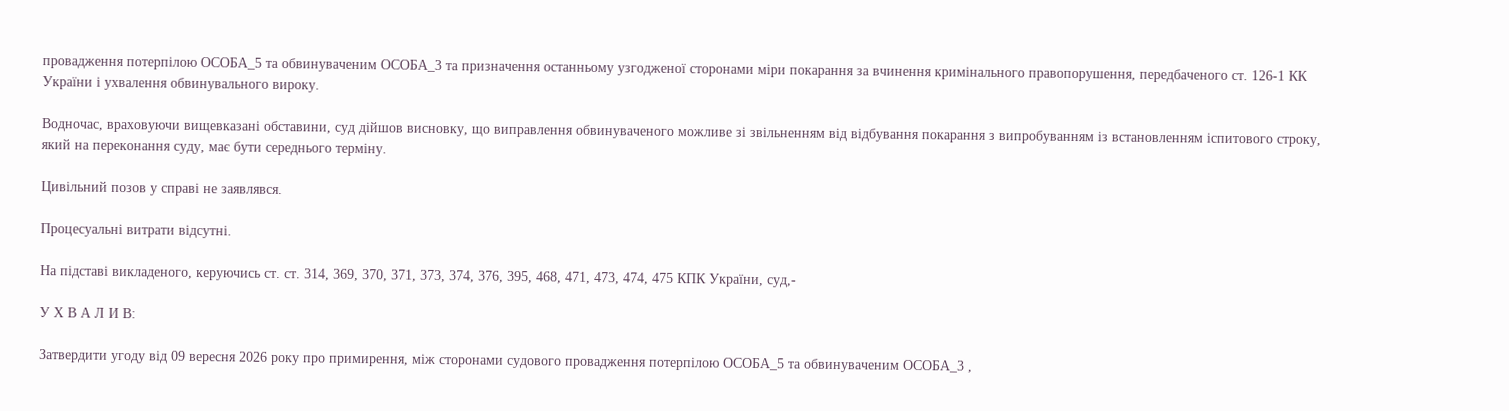провадження потерпілою ОСОБА_5 та обвинуваченим ОСОБА_3 та призначення останньому узгодженої сторонами міри покарання за вчинення кримінального правопорушення, передбаченого ст. 126-1 КК України і ухвалення обвинувального вироку.

Водночас, враховуючи вищевказані обставини, суд дійшов висновку, що виправлення обвинуваченого можливе зі звільненням від відбування покарання з випробуванням із встановленням іспитового строку, який на переконання суду, має бути середнього терміну.

Цивільний позов у справі не заявлявся.

Процесуальні витрати відсутні.

На підставі викладеного, керуючись ст. ст. 314, 369, 370, 371, 373, 374, 376, 395, 468, 471, 473, 474, 475 КПК України, суд,-

У Х В А Л И В:

Затвердити угоду від 09 вересня 2026 року про примирення, між сторонами судового провадження потерпілою ОСОБА_5 та обвинуваченим ОСОБА_3 ,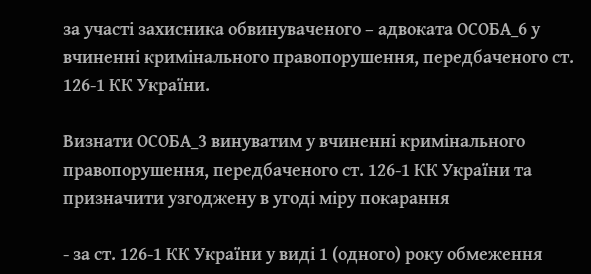за участі захисника обвинуваченого – адвоката ОСОБА_6 у вчиненні кримінального правопорушення, передбаченого ст. 126-1 КК України.

Визнати ОСОБА_3 винуватим у вчиненні кримінального правопорушення, передбаченого ст. 126-1 КК України та призначити узгоджену в угоді міру покарання

- за ст. 126-1 КК України у виді 1 (одного) року обмеження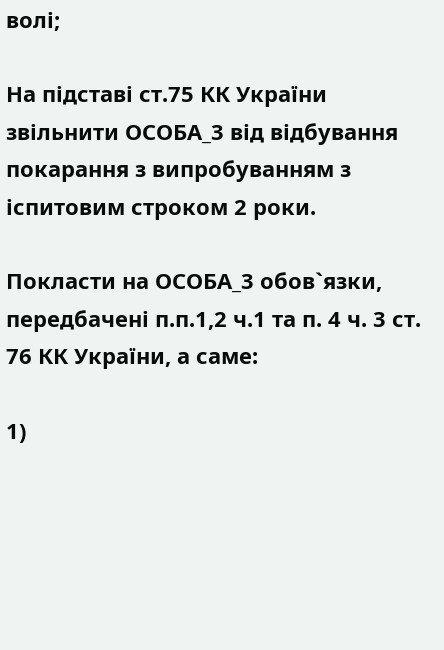волі;

На підставі ст.75 КК України звільнити ОСОБА_3 від відбування покарання з випробуванням з іспитовим строком 2 роки.

Покласти на ОСОБА_3 обов`язки, передбачені п.п.1,2 ч.1 та п. 4 ч. 3 ст. 76 КК України, а саме:

1)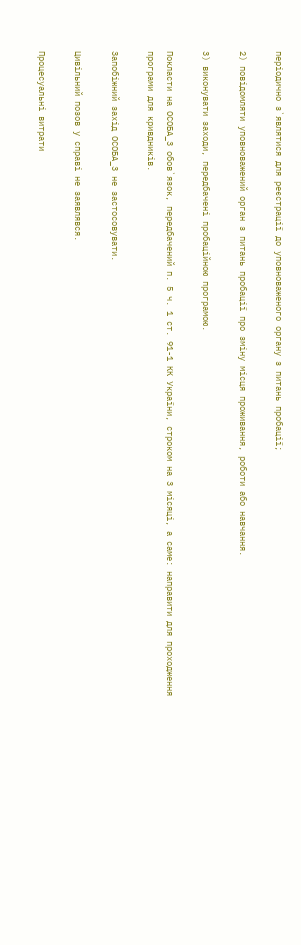періодично з`являтися для реєстрації до уповноваженого органу з питань пробації;

2) повідомляти уповноважений орган з питань пробації про зміну місця проживання, роботи або навчання.

3) виконувати заходи, передбачені пробаційною програмою.

Покласти на ОСОБА_3 обов`язок, передбачений п. 5 ч. 1 ст. 91-1 КК України, строком на 3 місяці, а саме: направити для проходження програми для кривдників.

Запобіжний захід ОСОБА_3 не застосовувати.

Цивільний позов у справі не заявлявся.

Процесуальні витрати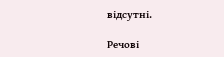відсутні.

Речові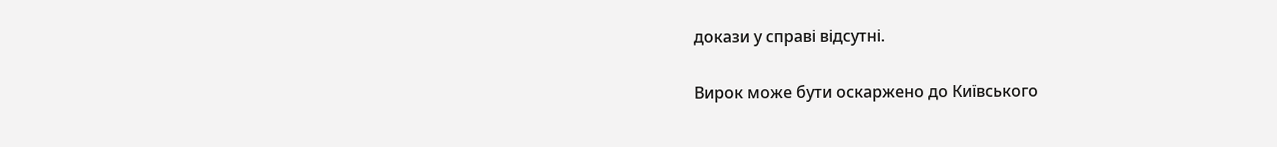докази у справі відсутні.

Вирок може бути оскаржено до Київського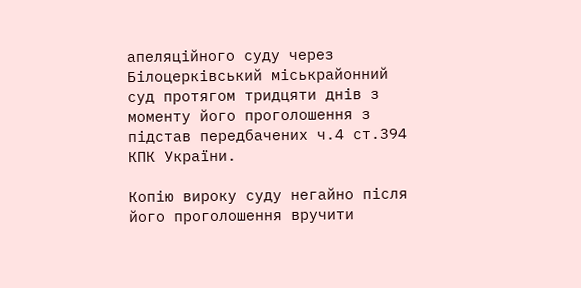апеляційного суду через Білоцерківський міськрайонний суд протягом тридцяти днів з моменту його проголошення з підстав передбачених ч.4 ст.394 КПК України.

Копію вироку суду негайно після його проголошення вручити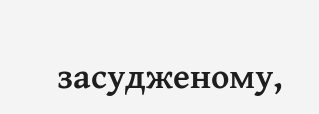засудженому,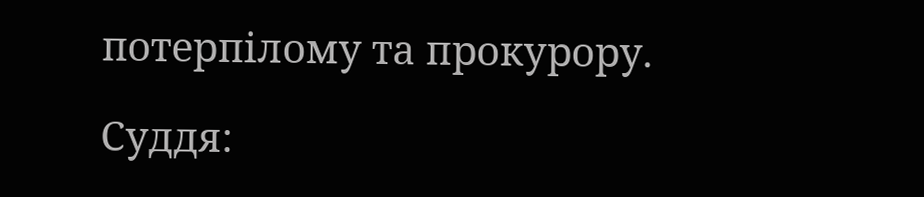потерпілому та прокурору.

Суддя: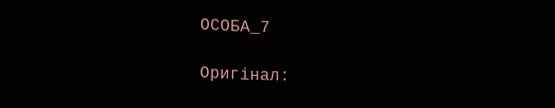ОСОБА_7

Оригінал: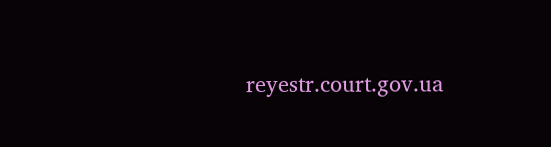reyestr.court.gov.ua